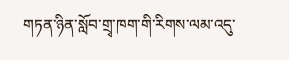གཏན་ཉིན་སློབ་གྲྭ་ཁག་གི་རིགས་ལམ་འདུ་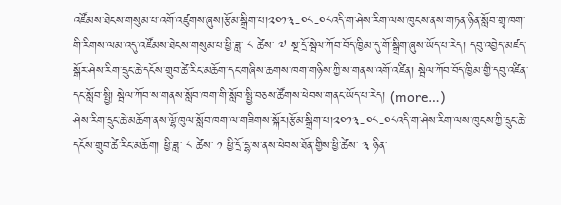འཛོམས་ཐེངས་གསུམ་པ་འགོ་འཛུགས་ཞུས།རྩོམ་སྒྲིག་པ།༢༠༡༣-༠༨-༠༨འདི་ག་ཤེས་རིག་ལས་ཁུངས་ནས་གཏན་ཉིན་སློབ་གྲྭ་ཁག་གི་རིགས་ལམ་འདུ་འཛོམས་ཐེངས་གསུམ་པ་ཕྱི་ཟླ་ ༨ ཚེས་ ༧ སྔ་དྲོ་སྦེལ་ཀོབ་བོད་ཁྱིམ་དུ་གོ་སྒྲིག་ཞུས་ཡོད་པ་རེད། དབུ་འབྱེད་མཛད་སྒོར་ཤེས་རིག་དྲུང་ཆེ་དངོས་གྲུབ་ཚེ་རིང་མཆོག་དང་གཞིས་ཆགས་ཁག་གཉིས་ཀྱི་ས་གནས་འགོ་འཛིན། སྦེལ་ཀོབ་བོད་ཁྱིམ་གྱི་དབུ་འཛིན་དང་སློབ་སྤྱི། སྦེལ་ཀོབ་ས་གནས་སློབ་ཁག་གི་སློབ་སྤྱི་བཅས་ཚོགས་ཕེབས་གནང་ཡོད་པ་རེད། (more…)
ཤེས་རིག་དྲུང་ཆེ་མཆོག་ནས་ལྷོ་ཁུལ་སློབ་ཁག་ལ་གཟིགས་སྐོར།རྩོམ་སྒྲིག་པ།༢༠༡༣-༠༨-༠༨འདི་ག་ཤེས་རིག་ལས་ཁུངས་ཀྱི་དྲུང་ཆེ་དངོས་གྲུབ་ཚེ་རིང་མཆོག། ཕྱི་ཟླ་ ༨ ཚེས་ ༡ ཕྱི་དྲོ་དྷ་ས་ནས་ཕེབས་ཐོན་གྱིས་ཕྱི་ཚེས་ ༣ ཉིན་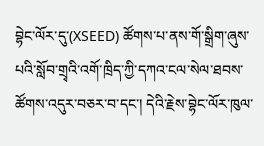བྷེང་ལོར་དུ་(XSEED) ཚོགས་པ་ནས་གོ་སྒྲིག་ཞུས་པའི་སློབ་གྲྭའི་འགོ་ཁྲིད་ཀྱི་དཀའ་ངལ་སེལ་ཐབས་ཚོགས་འདུར་བཅར་བ་དང་། དེའི་རྗེས་བྷེང་ལོར་ཁུལ་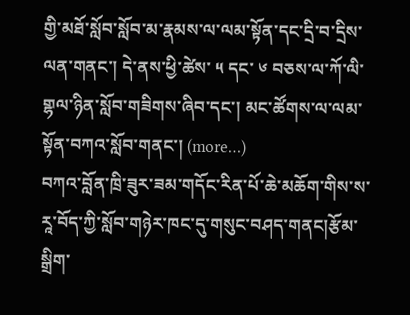གྱི་མཐོ་སློབ་སློབ་མ་རྣམས་ལ་ལམ་སྟོན་དང་དྲི་བ་དྲིས་ལན་གནང་། དེ་ནས་ཕྱི་ཚེས་ ༥ དང་ ༦ བཅས་ལ་ཀོ་ལི་གྷལ་ཉིན་སློབ་གཟིགས་ཞིབ་དང་། མང་ཚོགས་ལ་ལམ་སྟོན་བཀའ་སློབ་གནང་། (more…)
བཀའ་བློན་ཁྲི་ཟུར་ཟམ་གདོང་རིན་པོ་ཆེ་མཆོག་གིས་ས་རཱ་བོད་ཀྱི་སློབ་གཉེར་ཁང་དུ་གསུང་བཤད་གནང།རྩོམ་སྒྲིག་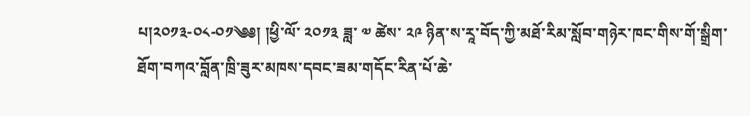པ།༢༠༡༣-༠༨-༠༡༄༅། །ཕྱི་ལོ་ ༢༠༡༣ ཟླ་ ༧ ཚེས་ ༢༩ ཉིན་ས་རཱ་བོད་ཀྱི་མཐོ་རིམ་སློབ་གཉེར་ཁང་གིས་གོ་སྒྲིག་ཐོག་བཀའ་བློན་ཁྲི་ཟུར་མཁས་དབང་ཟམ་གདོང་རིན་པོ་ཆེ་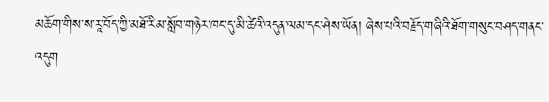མཆོག་གིས་ས་རཱ་བོད་ཀྱི་མཐོ་རིམ་སློབ་གཉེར་ཁང་དུ་མི་ཚེའི་འདུན་ལམ་དང་ཤེས་ཡོན། ཞེས་པའི་བརྗོད་གཞིའི་ཐོག་གསུང་བཤད་གནང་འདུག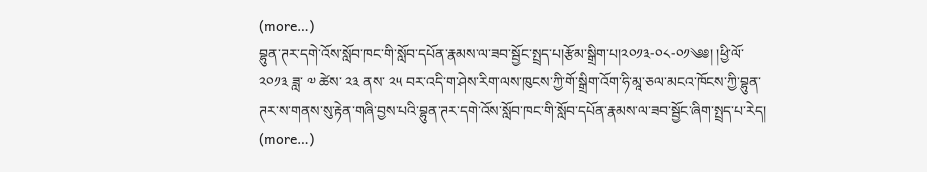(more…)
བྷུན་ཊར་དགེ་འོས་སློབ་ཁང་གི་སློབ་དཔོན་རྣམས་ལ་ཟབ་སྦྱོང་སྤྲད་པ།རྩོམ་སྒྲིག་པ།༢༠༡༣-༠༨-༠༡༄༅། །ཕྱི་ལོ་ ༢༠༡༣ ཟླ་ ༧ ཚེས་ ༢༣ ནས་ ༢༥ བར་འདི་ག་ཤེས་རིག་ལས་ཁུངས་ཀྱི་གོ་སྒྲིག་འོག་ཧི་མཱ་ཅལ་མངའ་ཁོངས་ཀྱི་བྷུན་ཊར་ས་གནས་སུ་རྟེན་གཞི་བྱས་པའི་བྷུན་ཊར་དགེ་འོས་སློབ་ཁང་གི་སློབ་དཔོན་རྣམས་ལ་ཟབ་སྦྱོང་ཞིག་སྤྲད་པ་རེད། (more…)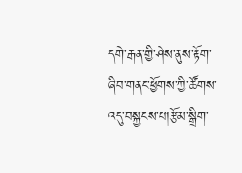དགེ་རྒན་གྱི་ཤེས་ནུས་རྟོག་ཞིབ་གནང་ཕྱོགས་ཀྱི་ཚོགས་འདུ་བསྐྱངས་པ།རྩོམ་སྒྲིག་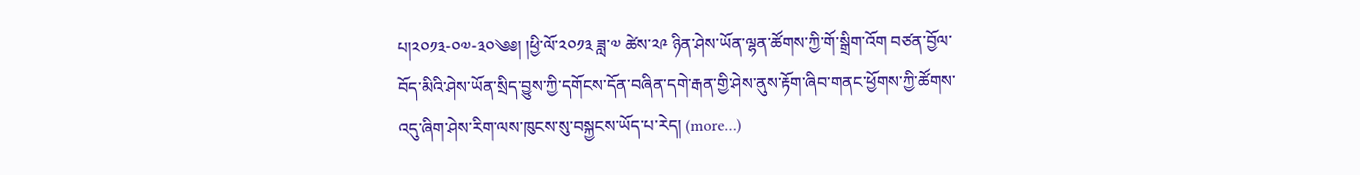པ།༢༠༡༣-༠༧-༣༠༄༅། །ཕྱི་ལོ་༢༠༡༣ ཟླ་༧ ཚེས་༢༩ ཉིན་ཤེས་ཡོན་ལྷན་ཚོགས་ཀྱི་གོ་སྒྲིག་འོག བཙན་བྱོལ་བོད་མིའི་ཤེས་ཡོན་སྲིད་བྱུས་ཀྱི་དགོངས་དོན་བཞིན་དགེ་རྒན་གྱི་ཤེས་ནུས་རྟོག་ཞིབ་གནང་ཕྱོགས་ཀྱི་ཚོགས་འདུ་ཞིག་ཤེས་རིག་ལས་ཁུངས་སུ་བསྐྱངས་ཡོད་པ་རེད། (more…)